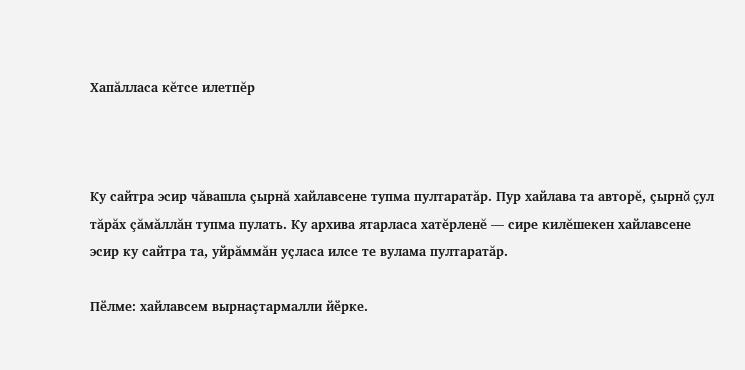Хапăлласа кĕтсе илетпĕр



Ку сайтра эсир чăвашла çырнă хайлавсене тупма пултаратăр. Пур хайлава та авторĕ, çырнă çул тăрăх çăмăллăн тупма пулать. Ку архива ятарласа хатĕрленĕ — сире килĕшекен хайлавсене эсир ку сайтра та, уйрăммăн уçласа илсе те вулама пултаратăр.

Пӗлме: хайлавсем вырнаҫтармалли йӗрке.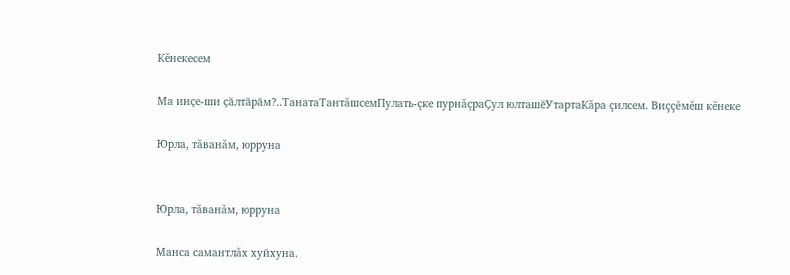Кĕнекесем

Ма инҫе-ши ҫӑлтӑрӑм?..ТанатаТантăшсемПулать-çке пурнăçраҪул юлташӗУтартаКăра çилсем. Виççĕмĕш кĕнеке

Юрла, тăванăм, юрруна


Юрла, тăванăм, юрруна

Манса самантлăх хуйхуна.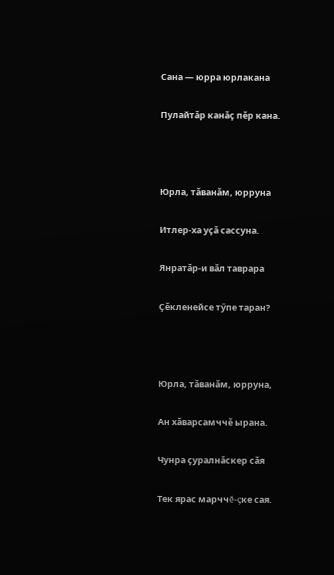Сана — юрра юрлакана

Пулайтăр канăç пĕр кана.



Юрла, тăванăм, юрруна

Итлер-ха уçă сассуна.

Янратăр-и вăл таврара

Çĕкленейсе тӳпе таран?



Юрла, тăванăм, юрруна,

Ан хăварсамччĕ ырана.

Чунра çуралнăскер сăя

Тек ярас марччĕ-çке сая.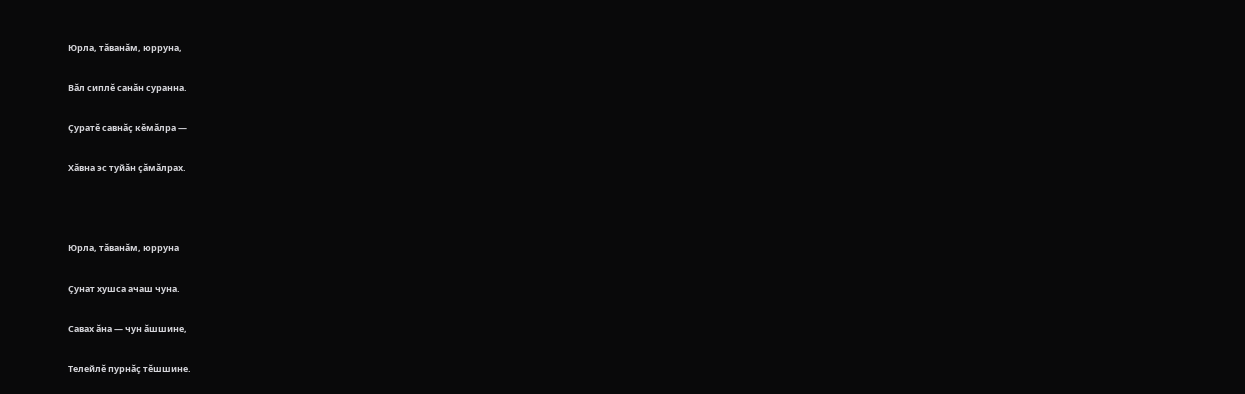Юрла, тăванăм, юрруна,

Вăл сиплĕ санăн суранна.

Çуратĕ савнăç кĕмăлра —

Хăвна эс туйăн çăмăлрах.



Юрла, тăванăм, юрруна

Çунат хушса ачаш чуна.

Савах ăна — чун ăшшине,

Телейлĕ пурнăç тĕшшине.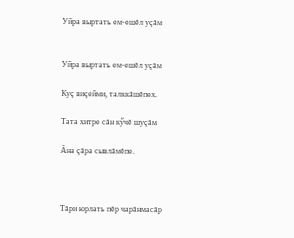Уйра выртать ем-ешĕл уçăм


Уйра выртать ем-ешĕл уçăм

Куç виçейми, талккăшĕпех.

Тата хитре сăн кӳчĕ шуçăм

Ăна çăра сывлăмĕпе.



Тăри юрлать пĕр чарăнмасăр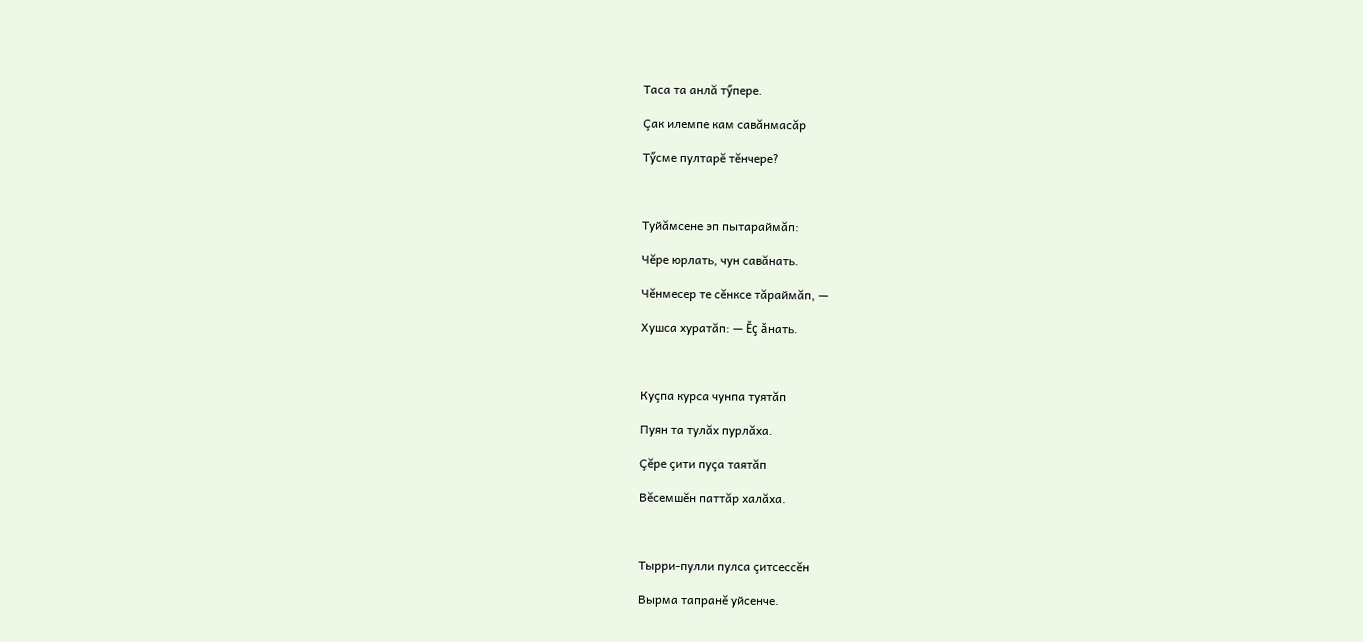Таса та анлă тӳпере.

Çак илемпе кам савăнмасăр

Тӳсме пултарĕ тĕнчере?



Туйăмсене эп пытараймăп:

Чĕре юрлать, чун савăнать.

Чĕнмесер те сĕнксе тăраймăп, —

Хушса хуратăп: — Ĕç ăнать.



Куçпа курса чунпа туятăп

Пуян та тулăх пурлăха.

Çĕре çити пуçа таятăп

Вĕсемшĕн паттăр халăха.



Тырри-пулли пулса çитсессĕн

Вырма тапранĕ уйсенче.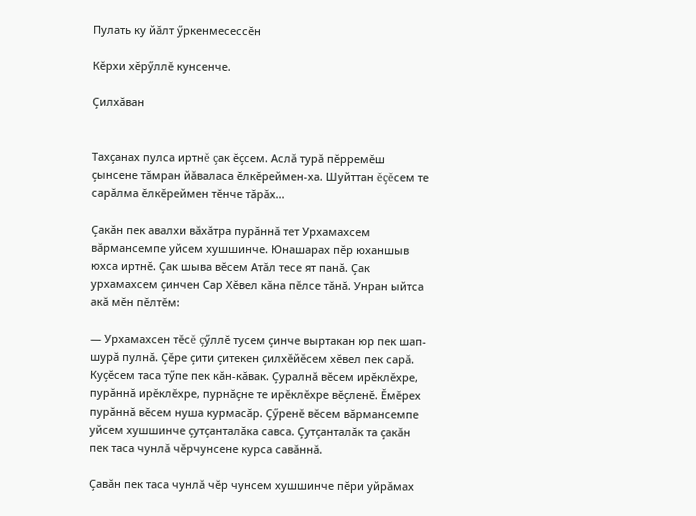Пулать ку йăлт ӳркенмесессĕн

Кĕрхи хĕрӳллĕ кунсенче.

Çилхăван


Тахçанах пулса иртнĕ çак ĕçсем. Аслă турă пĕрремĕш çынсене тăмран йăваласа ĕлкĕреймен-ха. Шуйттан ĕçĕсем те сарăлма ĕлкĕреймен тĕнче тăрăх...

Çакăн пек авалхи вăхăтра пурăннă тет Урхамахсем вăрмансемпе уйсем хушшинче. Юнашарах пĕр юханшыв юхса иртнĕ. Çак шыва вĕсем Атăл тесе ят панă. Çак урхамахсем çинчен Сар Хĕвел кăна пĕлсе тăнă. Унран ыйтса акă мĕн пĕлтĕм:

— Урхамахсен тĕсĕ çӳллĕ тусем çинче выртакан юр пек шап-шурă пулнă. Çĕре çити çитекен çилхĕйĕсем хĕвел пек сарă. Куçĕсем таса тӳпе пек кăн-кăвак. Çуралнă вĕсем ирĕклĕхре, пурăннă ирĕклĕхре, пурнăçне те ирĕклĕхре вĕçленĕ. Ĕмĕрех пурăннă вĕсем нуша курмасăр. Çӳренĕ вĕсем вăрмансемпе уйсем хушшинче çутçанталăка савса. Çутçанталăк та çакăн пек таса чунлă чĕрчунсене курса савăннă.

Çавăн пек таса чунлă чĕр чунсем хушшинче пĕри уйрăмах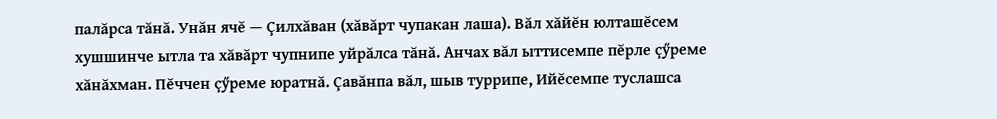палăрса тăнă. Унăн ячĕ — Çилхăван (хăвăрт чупакан лаша). Вăл хăйĕн юлташĕсем хушшинче ытла та хăвăрт чупнипе уйрăлса тăнă. Анчах вăл ыттисемпе пĕрле çӳреме хăнăхман. Пĕччен çӳреме юратнă. Çавăнпа вăл, шыв туррипе, Ийĕсемпе туслашса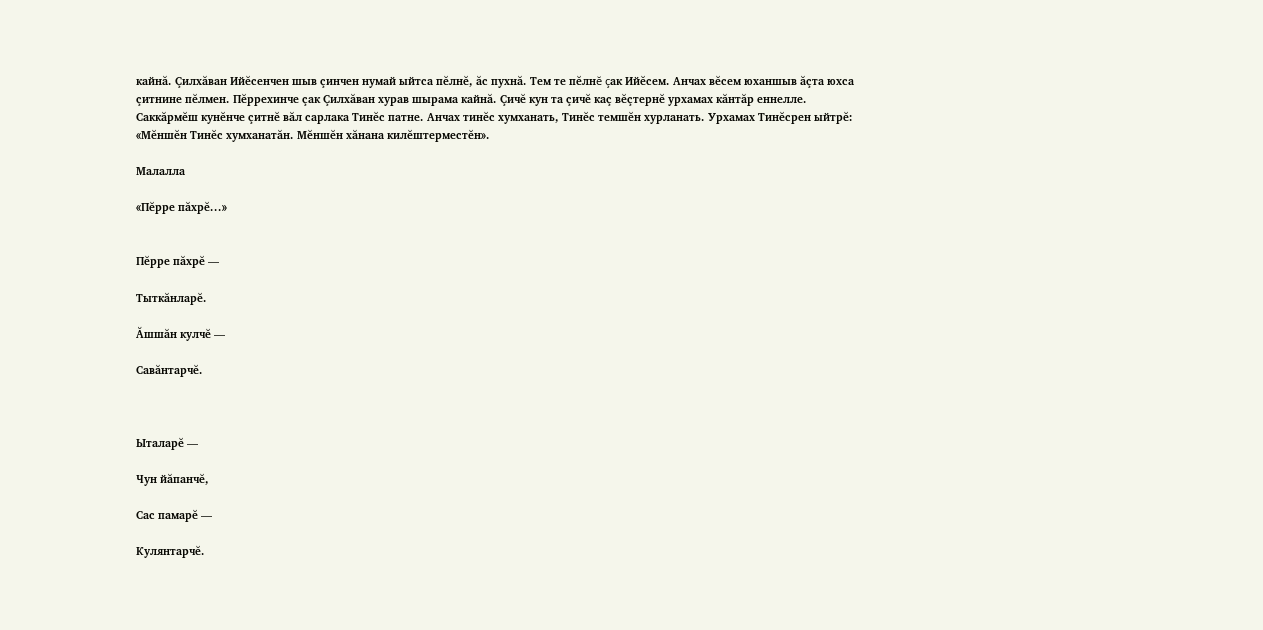кайнă. Çилхăван Ийĕсенчен шыв çинчен нумай ыйтса пĕлнĕ, ăс пухнă. Тем те пĕлнĕ çак Ийĕсем. Анчах вĕсем юханшыв ăçта юхса çитнине пĕлмен. Пĕррехинче çак Çилхăван хурав шырама кайнă. Çичĕ кун та çичĕ каç вĕçтернĕ урхамах кăнтăр еннелле. Саккăрмĕш кунĕнче çитнĕ вăл сарлака Тинĕс патне. Анчах тинĕс хумханать, Тинĕс темшĕн хурланать. Урхамах Тинĕсрен ыйтрĕ: «Мĕншĕн Тинĕс хумханатăн. Мĕншĕн хăнана килĕштерместĕн».

Малалла

«Пĕрре пăхрĕ...»


Пĕрре пăхрĕ —

Тыткăнларĕ.

Ăшшăн кулчĕ —

Савăнтарчĕ.



Ыталарĕ —

Чун йăпанчĕ,

Сас памарĕ —

Кулянтарчĕ.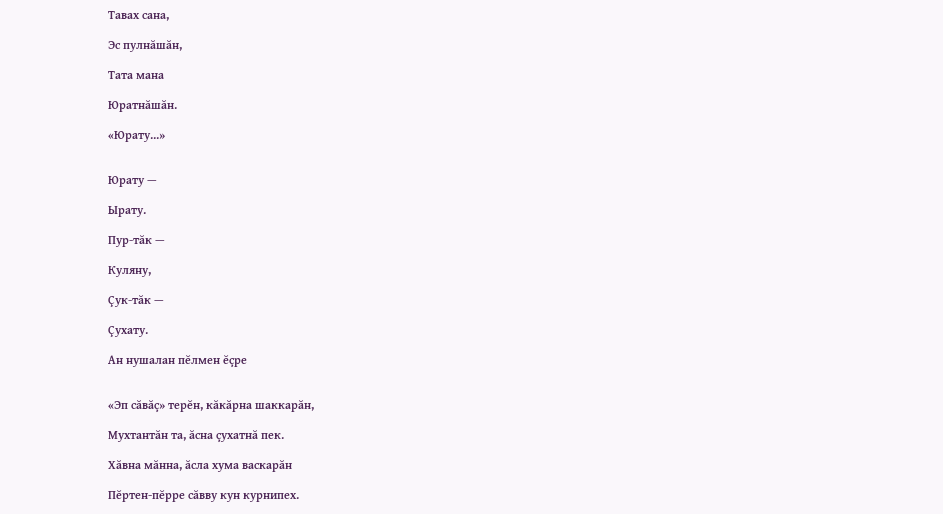Тавах сана,

Эс пулнăшăн,

Тата мана

Юратнăшăн.

«Юрату...»


Юрату —

Ырату.

Пур-тăк —

Куляну,

Çук-тăк —

Çухату.

Ан нушалан пĕлмен ĕçре


«Эп сăвăç» терĕн, кăкăрна шаккарăн,

Мухтантăн та, ăсна çухатнă пек.

Хăвна мăнна, ăсла хума васкарăн

Пĕртен-пĕрре сăвву кун курнипех.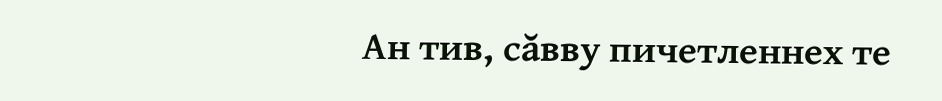Ан тив, сăвву пичетленнех те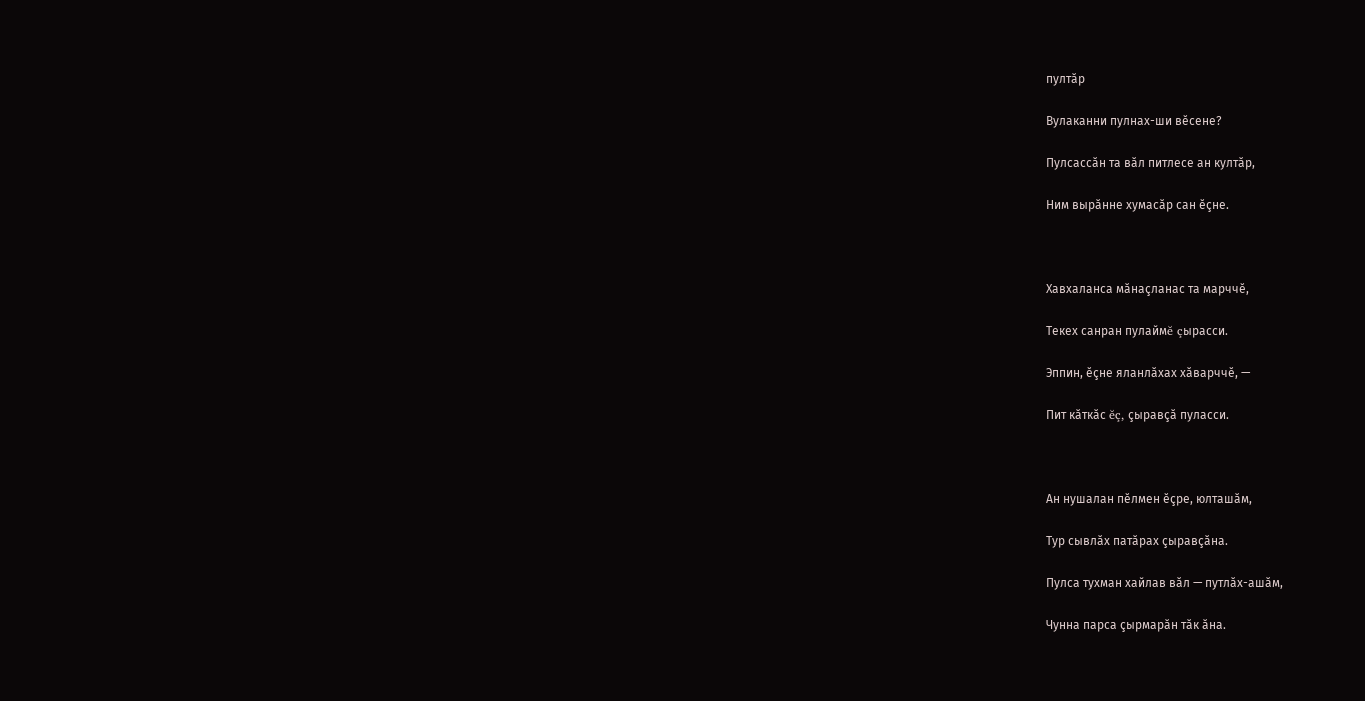пултăр

Вулаканни пулнах-ши вĕсене?

Пулсассăн та вăл питлесе ан култăр,

Ним вырăнне хумасăр сан ĕçне.



Хавхаланса мăнаçланас та марччĕ,

Текех санран пулаймĕ çырасси.

Эппин, ĕçне яланлăхах хăварччĕ, —

Пит кăткăс ĕç, çыравçă пуласси.



Ан нушалан пĕлмен ĕçре, юлташăм,

Тур сывлăх патăрах çыравçăна.

Пулса тухман хайлав вăл — путлăх-ашăм,

Чунна парса çырмарăн тăк ăна.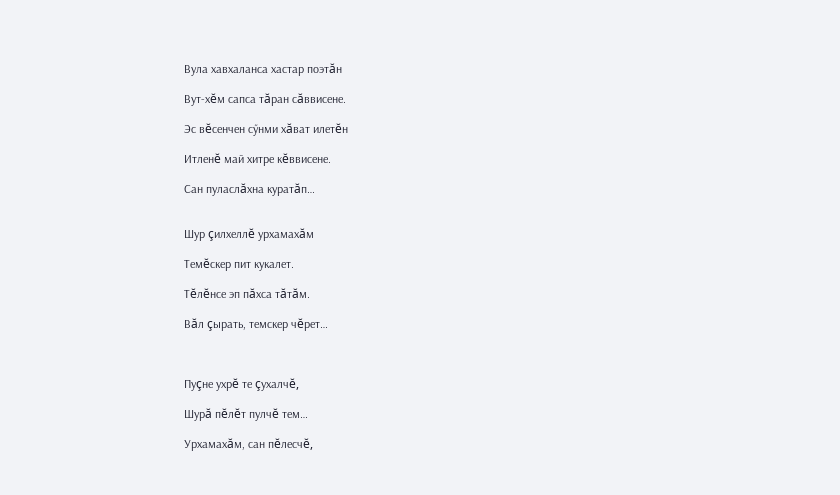Вула хавхаланса хастар поэтăн

Вут-хĕм сапса тăран сăввисене.

Эс вĕсенчен сӳнми хăват илетĕн

Итленĕ май хитре кĕввисене.

Сан пуласлăхна куратăп…


Шур çилхеллĕ урхамахăм

Темĕскер пит кукалет.

Тĕлĕнсе эп пăхса тăтăм.

Вăл çырать, темскер чĕрет…



Пуçне ухрĕ те çухалчĕ,

Шурă пĕлĕт пулчĕ тем…

Урхамахăм, сан пĕлесчĕ,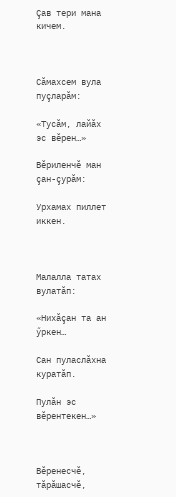Çав тери мана кичем.



Сăмахсем вула пуçларăм:

«Тусăм, лайăх эс вĕрен…»

Вĕриленчĕ ман çан-çурăм:

Урхамах пиллет иккен.



Малалла татах вулатăп:

«Нихăçан та ан ӳркен…

Сан пуласлăхна куратăп.

Пулăн эс вĕрентекен…»



Вĕренесчĕ, тăрăшасчĕ,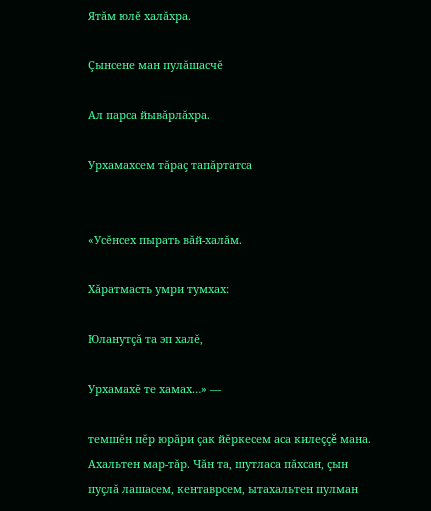Ятăм юлĕ халăхра.

Çынсене ман пулăшасчĕ

Ал парса йывăрлăхра.

Урхамахсем тăраç тапăртатса


«Усĕнсех пырать вăй-халăм.

Хăратмасть умри тумхах:

Юланутçă та эп халĕ,

Урхамахĕ те хамах…» —

темшĕн пĕр юрăри çак йĕркесем аса килеççĕ мана. Ахальтен мар-тăр. Чăн та, шутласа пăхсан, çын пуçлă лашасем, кентаврсем, ытахальтен пулман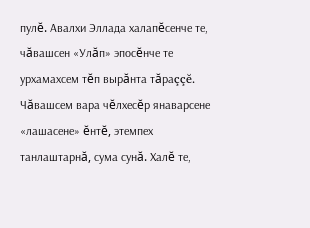пулĕ. Авалхи Эллада халапĕсенче те, чăвашсен «Улăп» эпосĕнче те урхамахсем тĕп вырăнта тăраççĕ. Чăвашсем вара чĕлхесĕр янаварсене «лашасене» ĕнтĕ, этемпех танлаштарнă, сума сунă. Халĕ те,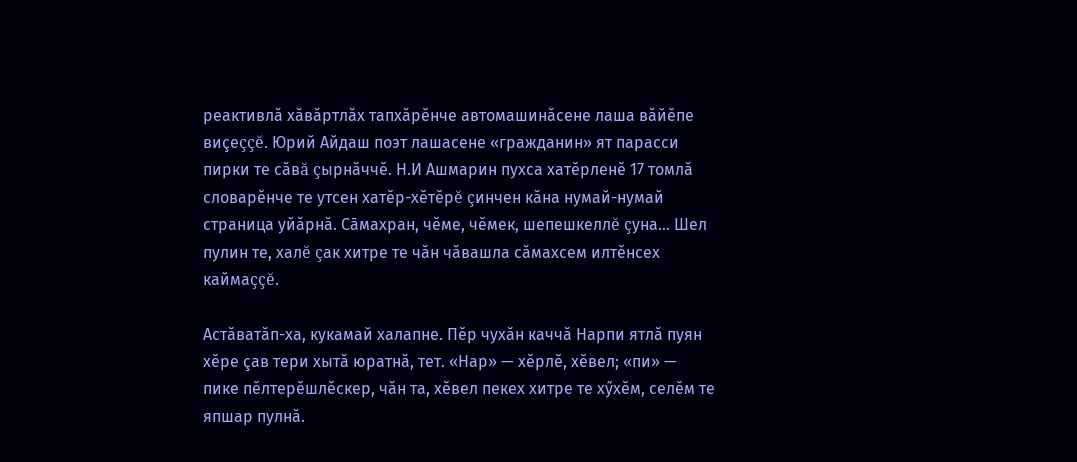реактивлă хăвăртлăх тапхăрĕнче автомашинăсене лаша вăйĕпе виçеççĕ. Юрий Айдаш поэт лашасене «гражданин» ят парасси пирки те сăвă çырнăччĕ. Н.И Ашмарин пухса хатĕрленĕ 17 томлă словарĕнче те утсен хатĕр-хĕтĕрĕ çинчен кăна нумай-нумай страница уйăрнă. Сāмахран, чĕме, чĕмек, шепешкеллĕ çуна… Шел пулин те, халĕ çак хитре те чăн чăвашла сăмахсем илтĕнсех каймаççĕ.

Астăватăп-ха, кукамай халапне. Пĕр чухăн каччă Нарпи ятлă пуян хĕре çав тери хытă юратнă, тет. «Нар» — хĕрлĕ, хĕвел; «пи» — пике пĕлтерĕшлĕскер, чăн та, хĕвел пекех хитре те хӳхĕм, селĕм те япшар пулнă.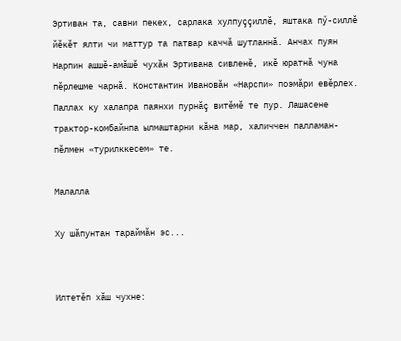Эртиван та, савни пекех, сарлака хулпуççиллĕ, яштака пӳ-силлĕ йĕкĕт ялти чи маттур та патвар каччă шутланнă. Анчах пуян Нарпин ашшĕ-амăшĕ чухăн Эртивана сивленĕ, икĕ юратнă чуна пĕрлешме чарнă. Константин Ивановăн «Нарспи» поэмăри евĕрлех. Паллах ку халапра паянхи пурнăç витĕмĕ те пур. Лашасене трактор-комбайнпа ылмаштарни кăна мар, халиччен палламан-пĕлмен «турилккесем» те.

Малалла

Ху шăпунтан тараймăн эс...


Илтетĕп хăш чухне: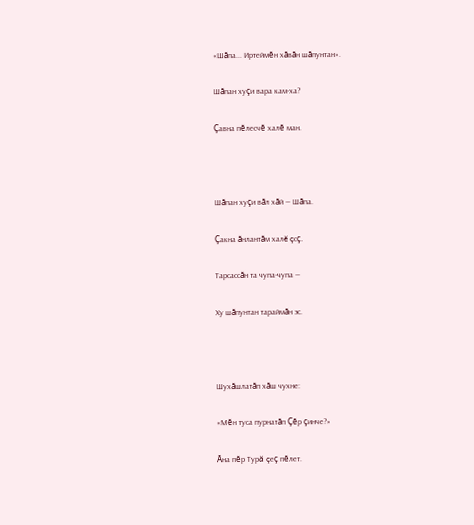«Шăпа... Иртеймĕн хăвăн шăпунтан».

Шăпан хуçи вара кам-ха?

Çавна пĕлесчĕ халĕ ман.



Шăпан хуçи вăл хăй — Шăпа.

Çакна ăнлантăм халĕ çсç.

Тарсассăн та чупа-чупа —

Ху шăпунтан тараймăн эс.



Шухăшлатăп хăш чухне:

«Мĕн туса пурнатăп Çĕр çинче?»

Ăна пĕр Турă çеç пĕлет.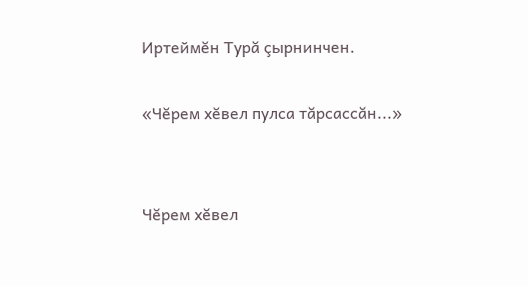Иртеймĕн Турă çырнинчен.

«Чĕрем хĕвел пулса тăрсассăн...»


Чĕрем хĕвел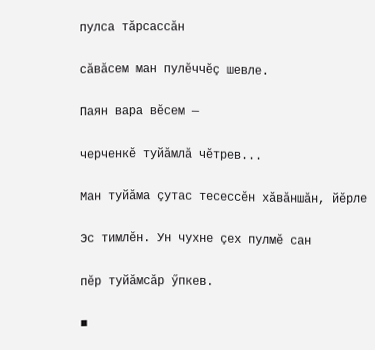пулса тăрсассăн

сăвăсем ман пулĕччĕç шевле.

Паян вара вĕсем —

черченкĕ туйăмлă чĕтрев...

Ман туйăма çутас тесессĕн хăвăншăн, йĕрле

Эс тимлĕн. Ун чухне çех пулмĕ сан

пĕр туйăмсăр ӳпкев.

■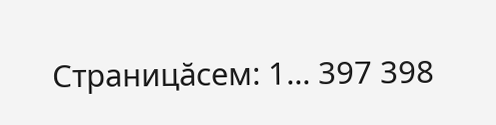Страницăсем: 1... 397 398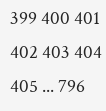399 400 401 402 403 404 405 ... 796